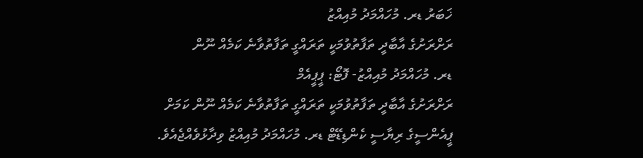ޚަބަރު ޑރ. މުހައްމަދު މުއިއްޒު
ރަށްރަށުގެ އާބާދީ ތަފާތުވުމަކީ ތަރައްގީ ތަފާތުވާނެ ކަމެއް ނޫން
ޑރ. މުހައްމަދު މުއިއްޒު- ފޮޓޯ: ޕީޕީއެމް
ރަށްރަށުގެ އާބާދީ ތަފާތުވުމަކީ ތަރައްގީ ތަފާތުވާނެ ކަމެއް ނޫން ކަމަށް ޕީއެންސީގެ ރިޔާސީ ކެންޑިޑޭޓް ޑރ. މުހައްމަދު މުއިއްޒު ވިދާޅުވެއްޖެއެވެ.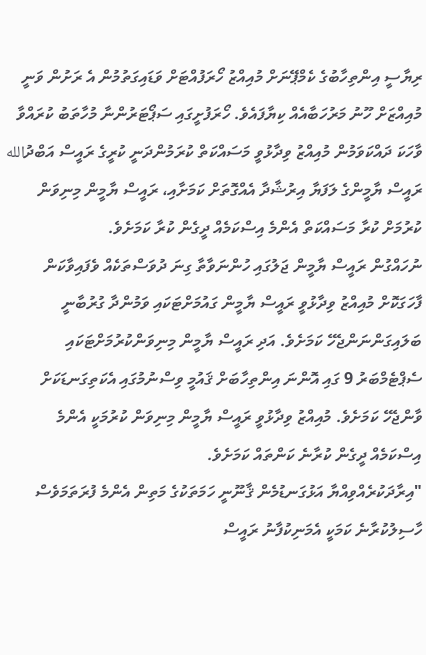ރިޔާސީ އިންތިހާބުގެ ކެމްޕޭނަށް މުއިއްޒު ހޯރަފުއްޓަށް ވަޑައިގަތުމުން އެ ރަށުން ވަނީ މުއިއްޒަށް ހޫނު މަރުހަބާއެއް ކިޔާފައެވެ. ހޯރަފުށީގައި ސަޕޯޓަރުންނާ މުހާތަބު ކުރައްވާ ވާހަކަ ދައްކަވަމުން މުއިއްޒު ވިދާޅުވީ މަސައްކަތް ކުރަމުންދަނީ ކުރީގެ ރައީސް އަބްދުالله ރައީސް ޔާމީންގެ ލަފަޔާ އިރުޝާދާ އެއްގޮތަށް ކަމަށާއި، ރައީސް ޔާމީން މިނިވަން ކުރުމަށް ކުރާ މަސައްކަތް އެންމެ އިސްކަމެއް ދީގެން ކުރާ ކަމަށެވެ.
ނުހައްގުން ރައީސް ޔާމީން ޖަލުގައި ހުންނަވާތާ ގިނަ ދުވަސްތަކެއް ވެފައިވާކަން ފާހަގަކޮށް މުއިއްޒު ވިދާޅުވީ ރައީސް ޔާމީން ގައުމަށްޓަކައި ވަމުންދާ ގުރުބާނީ ބަލައިގަންނަންޖެހޭ ކަމަށެވެ. އަދި ރައީސް ޔާމީން މިނިވަންކުރުމަށްޓަކައި ސެޕްޓެމްބަރު 9 ގައި އޮންނަ އިންތިހާބަށް ޤައުމީ ވިސްނުމުގައި އެކަތިގަނޑަކަށް ވާންޖެހޭ ކަމަށެވެ. މުއިއްޒު ވިދާޅުވީ ރައީސް ޔާމީން މިނިވަން ކުރުމަކީ އެންމެ އިސްކަމެއް ދީގެން ކުރާނެ ކަންތައް ކަމަށެވެ.
"އިރާދަކުރެއްވިއްޔާ އަޅުގަނޑުމެން ޤާނޫނީ ހަމަތަކުގެ މަތިން އެންމެ ފުރަތަމަވެސް ހާސިލުކުރާނެ ކަމަކީ އެމަނިކުފާނު ރައީސް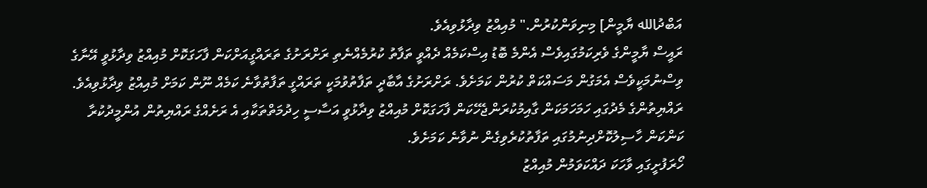އަބްދުالله ޔާމީން] މިނިވަންކުރުން." މުއިއްޒު ވިދާޅުވިއެވެ.
ރައީސް ޔާމީންގެ ވެރިކަމުގައިވެސް އެންމެ ބޮޑު އިސްކަމެއް ދެއްވީ ތަފާތު ކުރުމެއްނެތި ރަށްރަށުގެ ތަރައްގީއަށްކަން ފާހަގަކޮށް މުއިއްޒު ވިދާޅުވީ އޭނާގެ ވިސްނުމަކީވެސް އެމަގުން މަސައްކަތް ކުރުން ކަމަށެވެ. ރަށްރަށުގެ އާބާދީ ތަފާތުވުމަކީ ތަރައްގީ ތަފާތުވާނެ ކަމެއް ނޫން ކަމަށް މުއިއްޒު ވިދާޅުވިއެވެ. ރައްޔިތުންގެ މެދުގައި ހަމަހަމަކަން ގާއިމުކުރަންޖެހޭކަން ފާހަގަކޮށް މުއިއްޒު ވިދާޅުވީ އަސާސީ ހިދުމަތްތަކާއި އެ ރަށެއްގެ ރައްޔިތުން އުންމީދުކުރާ ކަންކަން ހާސިލުކޮށްދިނުމުގައި ތަފާތުކުރެވިގެން ނުވާނެ ކަމަށެވެ.
ހޯރަފުށީގައި ވާހަކަ ދައްކަވަމުން މުއިއްޒު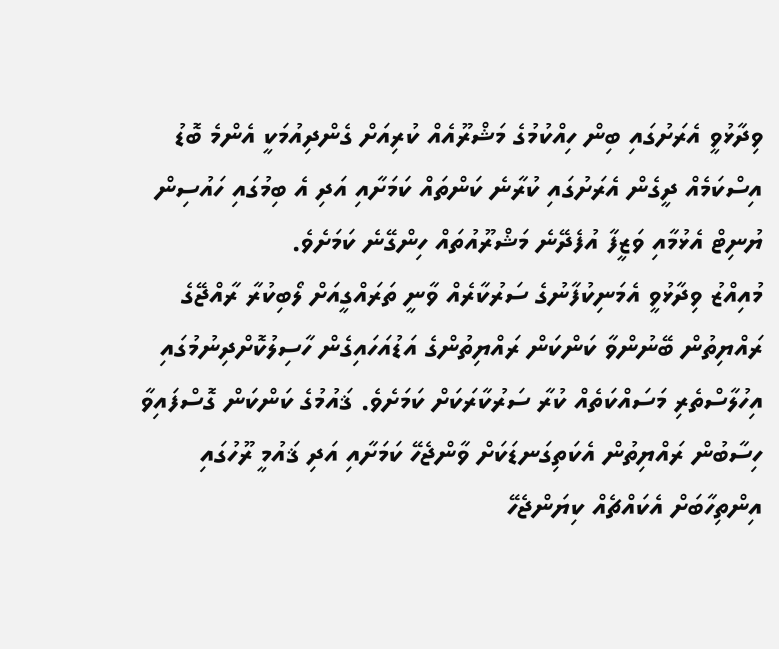ވިދާޅުވީ އެރަށުގައި ބިން ހިއްކުމުގެ މަޝްރޫއެއް ކުރިއަށް ގެންދިއުމަކީ އެންމެ ބޮޑު އިސްކަމެއް ދީގެން އެރަށުގައި ކުރާނެ ކަންތައް ކަމަށާއި އަދި އެ ބިމުގައި ހައުސިން ޔުނިޓް އެޅުމާއި ވަޒީފާ އުފެދޭނެ މަޝްރޫއުތައް ހިންގޭނެ ކަމަށެވެ.
މުއިއްޒު ވިދާޅުވީ އެމަނިކުފާނުގެ ސަރުކާރެއް ވާނީ ތަރައްގީއަށް ލޯބިކުރާ ރާއްޖޭގެ ރައްޔިތުން ބޭނުންވާ ކަންކަން ރައްޔިތުންގެ އަޑުއަހައިގެން ހާސިލުކޮށްދިނުމުގައި އިހުލާސްތެރި މަސައްކަތެއް ކުރާ ސަރުކާރަކަށް ކަމަށެވެ. ޤައުމުގެ ކަންކަން ގޮސްފައިވާ ހިސާބުން ރައްޔިތުން އެކަތިގަނޑަކަށް ވާންޖެހޭ ކަމަށާއި އަދި ޤައުމީ ރޫހުގައި އިންތިހާބަށް އެކައްޗެއް ކިޔަންޖެހޭ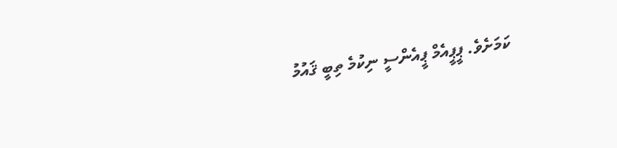ކަމަށެވެ. ޕީޕީއެމް ޕީއެންސީ ނިކުމެ ތިބީ ޤައުމު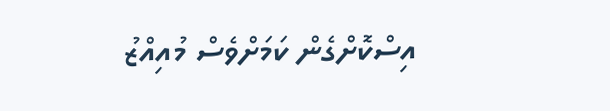އިސްކޮށްގެން ކަމަށްވެސް މުއިއްޒު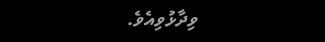ވިދާޅުވިއެވެ.